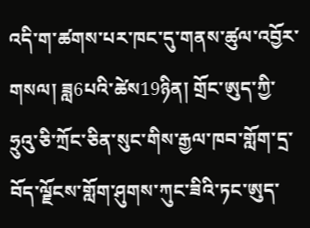འདི་ག་ཚགས་པར་ཁང་དུ་གནས་ཚུལ་འབྱོར་གསལ། ཟླ6པའི་ཚེས19ཉིན། གྲོང་ཨུད་ཀྱི་ཧྲུའུ་ཅི་ཀྲོང་ཅིན་སུང་གིས་རྒྱལ་ཁབ་གློག་དྲ་བོད་ལྗོངས་གློག་ཤུགས་ཀུང་ཟིའི་ཏང་ཨུད་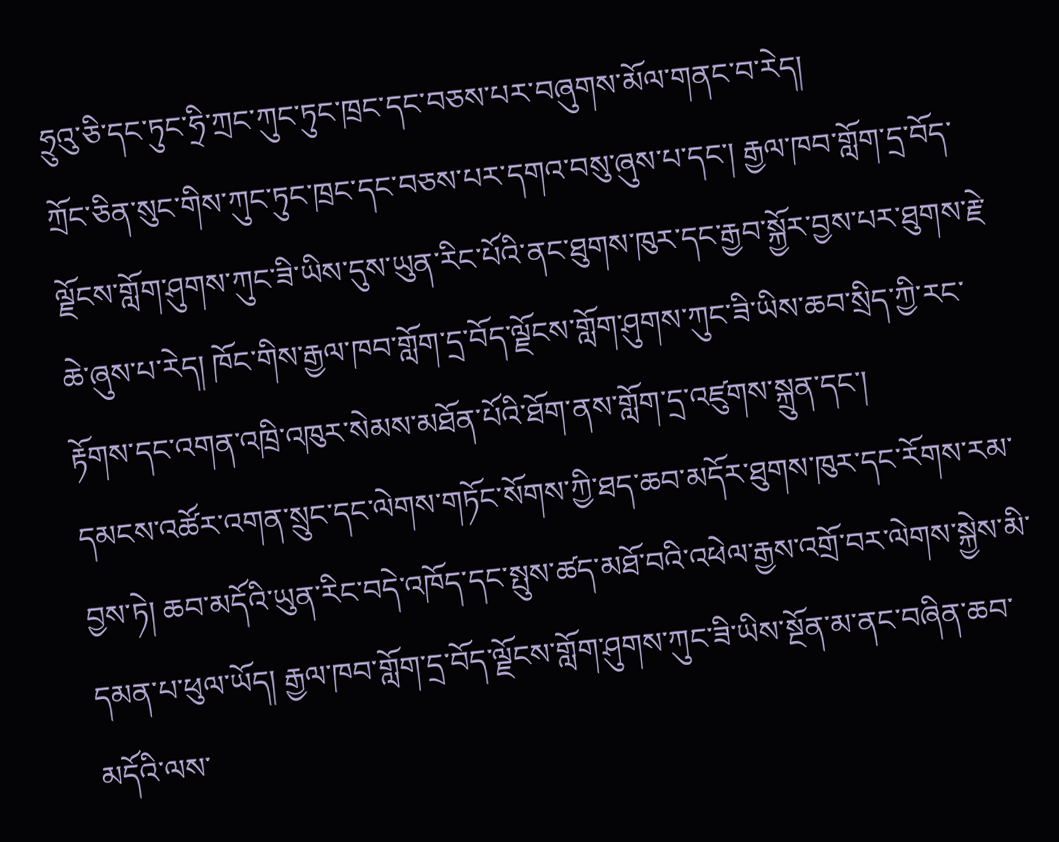ཧྲུའུ་ཅི་དང་ཏུང་ཧྲི་ཀྲང་ཀུང་ཏུང་ཁྲང་དང་བཅས་པར་བཞུགས་མོལ་གནང་བ་རེད།
ཀྲོང་ཅིན་སུང་གིས་ཀུང་ཏུང་ཁྲང་དང་བཅས་པར་དགའ་བསུ་ཞུས་པ་དང་། རྒྱལ་ཁབ་གློག་དྲ་བོད་ལྗོངས་གློག་ཤུགས་ཀུང་ཟི་ཡིས་དུས་ཡུན་རིང་པོའི་ནང་ཐུགས་ཁུར་དང་རྒྱབ་སྐྱོར་བྱས་པར་ཐུགས་རྗེ་ཆེ་ཞུས་པ་རེད། ཁོང་གིས་རྒྱལ་ཁབ་གློག་དྲ་བོད་ལྗོངས་གློག་ཤུགས་ཀུང་ཟི་ཡིས་ཆབ་སྲིད་ཀྱི་རང་རྟོགས་དང་འགན་འཁྲི་འཁུར་སེམས་མཐོན་པོའི་ཐོག་ནས་གློག་དྲ་འཛུགས་སྐྲུན་དང་།
དམངས་འཚོར་འགན་སྲུང་དང་ལེགས་གཏོང་སོགས་ཀྱི་ཐད་ཆབ་མདོར་ཐུགས་ཁུར་དང་རོགས་རམ་བྱས་ཏེ། ཆབ་མདོའི་ཡུན་རིང་བདེ་འཁོད་དང་སྤུས་ཚད་མཐོ་བའི་འཕེལ་རྒྱས་འགྲོ་བར་ལེགས་སྐྱེས་མི་དམན་པ་ཕུལ་ཡོད། རྒྱལ་ཁབ་གློག་དྲ་བོད་ལྗོངས་གློག་ཤུགས་ཀུང་ཟི་ཡིས་སྔོན་མ་ནང་བཞིན་ཆབ་མདོའི་ལས་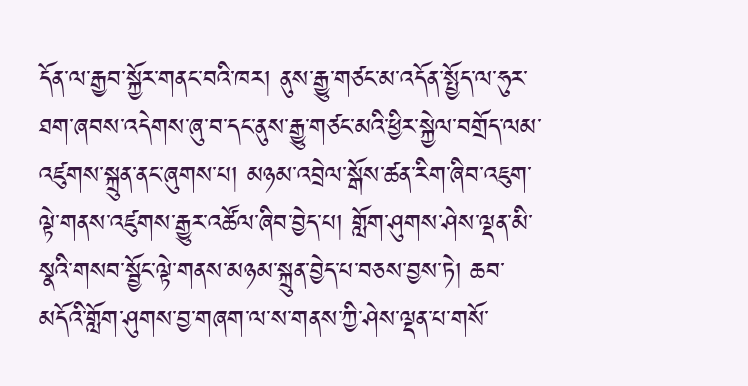དོན་ལ་རྒྱབ་སྐྱོར་གནང་བའི་ཁར། ནུས་རྒྱུ་གཙང་མ་འདོན་སྤྱོད་ལ་ཧུར་ཐག་ཞབས་འདེགས་ཞུ་བ་དང་ནུས་རྒྱུ་གཙང་མའི་ཕྱིར་སྐྱེལ་བགྲོད་ལམ་འཛུགས་སྐྲུན་ནང་ཞུགས་པ། མཉམ་འབྲེལ་སྒོས་ཚན་རིག་ཞིབ་འཇུག་ལྟེ་གནས་འཛུགས་རྒྱུར་འཚོལ་ཞིབ་བྱེད་པ། གློག་ཤུགས་ཤེས་ལྡན་མི་སྣའི་གསབ་སྦྱོང་ལྟེ་གནས་མཉམ་སྐྲུན་བྱེད་པ་བཅས་བྱས་ཏེ། ཆབ་མདོའི་གློག་ཤུགས་བྱ་གཞག་ལ་ས་གནས་ཀྱི་ཤེས་ལྡན་པ་གསོ་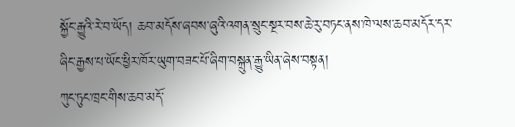སྐྱོང་རྒྱུའི་རེ་བ་ཡོད། ཆབ་མདོས་ཞབས་ཞུའི་འགན་སྲུང་སྔར་བས་ཆེ་རུ་བཏང་ནས་ཁེ་ལས་ཆབ་མདོར་དར་ཞིང་རྒྱས་པ་ཡོང་ཕྱིར་ཁོར་ཡུག་བཟང་པོ་ཞིག་བསྐྲུན་རྒྱུ་ཡིན་ཞེས་བསྟན།
ཀུང་ཏུང་ཁྲང་གིས་ཆབ་མདོ་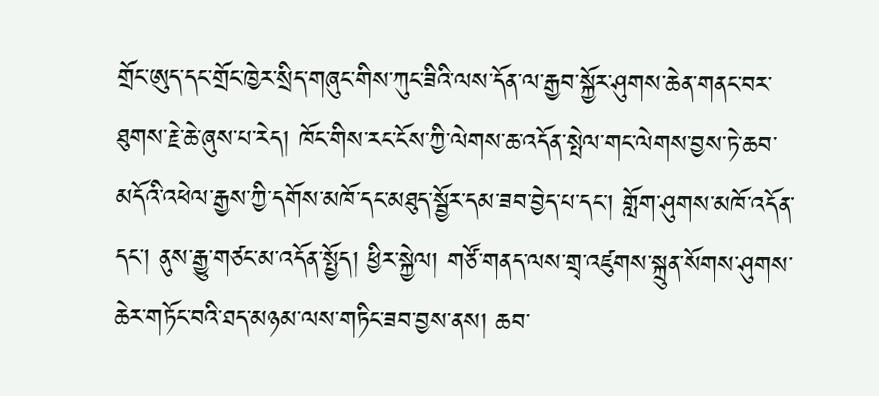གྲོང་ཨུད་དང་གྲོང་ཁྱེར་སྲིད་གཞུང་གིས་ཀུང་ཟིའི་ལས་དོན་ལ་རྒྱབ་སྐྱོར་ཤུགས་ཆེན་གནང་བར་ཐུགས་རྗེ་ཆེ་ཞུས་པ་རེད། ཁོང་གིས་རང་ངོས་ཀྱི་ལེགས་ཆ་འདོན་སྤེལ་གང་ལེགས་བྱས་ཏེ་ཆབ་མདོའི་འཕེལ་རྒྱས་ཀྱི་དགོས་མཁོ་དང་མཐུད་སྦྱོར་དམ་ཟབ་བྱེད་པ་དང་། གློག་ཤུགས་མཁོ་འདོན་དང་། ནུས་རྒྱུ་གཙང་མ་འདོན་སྤྱོད། ཕྱིར་སྐྱེལ། གཙོ་གནད་ལས་གྲྭ་འཛུགས་སྐྲུན་སོགས་ཤུགས་ཆེར་གཏོང་བའི་ཐད་མཉམ་ལས་གཏིང་ཟབ་བྱས་ནས། ཆབ་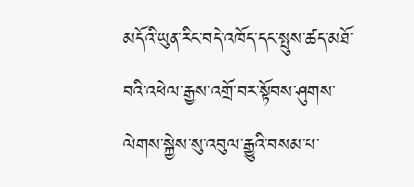མདོའི་ཡུན་རིང་བདེ་འཁོད་དང་སྤུས་ཚད་མཐོ་བའི་འཕེལ་རྒྱས་འགྲོ་བར་སྟོབས་ཤུགས་ལེགས་སྐྱེས་སུ་འབུལ་རྒྱུའི་བསམ་པ་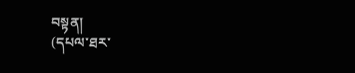བསྟན།
(དཔལ་ཐར་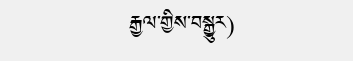རྒྱལ་གྱིས་བསྒྱུར)